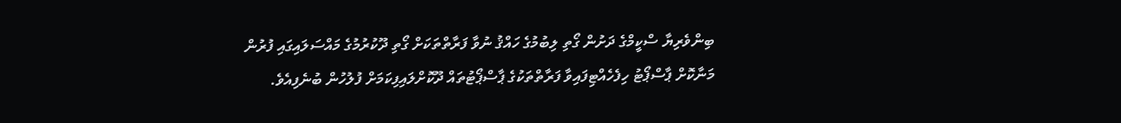ބިންވެރިޔާ ސްކީމްގެ ދަށުން ގޯތި ލިބުމުގެ ހައްޤު ނުވާ ފަރާތްތަކަށް ގޯތި ދޫކުރުމުގެ މައްސަލައިގައި ފުރުން މަނާކޮށް ޕާސްޕޯޓު ހިފެހެއްޓިފައިވާ ފަރާތްތަކުގެ ޕާސްޕޯޓުތައް ދޫކޮށްލައިފިކަމަށް ފުލުހުން ބުނެފިއެވެ.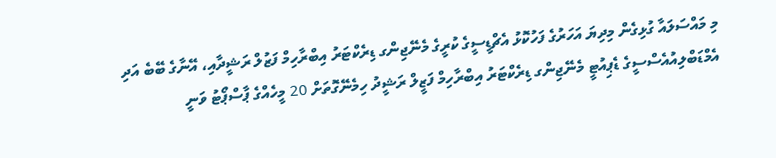މި މައްސަލައާ ގުޅިގެން މިދިޔަ އަހަރުގެ ފަހުކޮޅު އެޗްޑީސީގެ ކުރީގެ މެނޭޖިންގ ޑިރެކްޓަރު އިބްރާހިމް ފަޒުލް ރަޝީދާއި، އޭނާގެ ބޭބެ އަދި އެމްޑަބްލިއުއެސްސީގެ ޑެޕިއުޓީ މެނޭޖިންގ ޑިރެކްޓަރު އިބްރާހިމް ފަޒީލް ރަޝީދު ހިމެނޭގޮތަށް 20 މީހެއްގެ ޕާސްޕޯޓު ވަނީ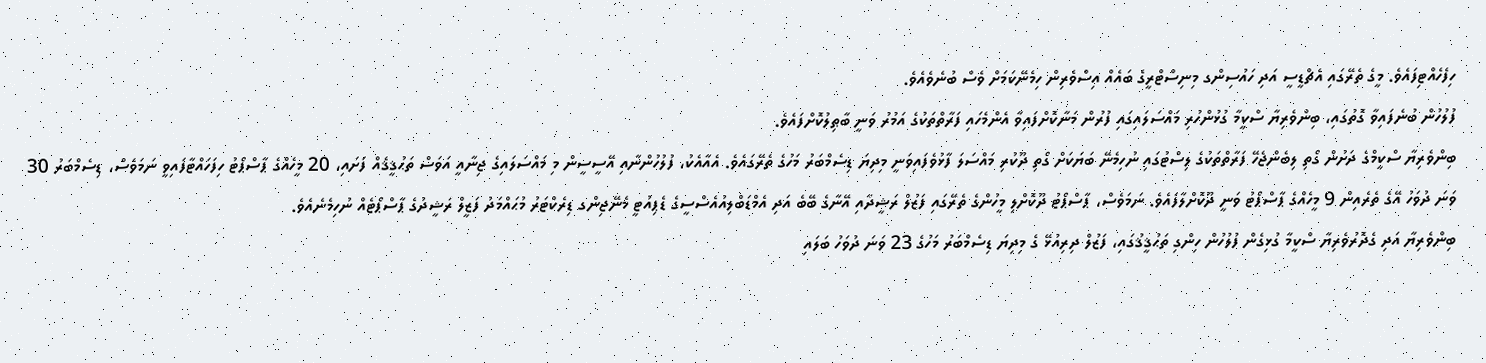ހިފެހެއްޓިފައެވެ. މީގެ ތެރޭގައި އެޗްޑީސީ އަދި ހައުސިންގ މިނިސްޓްރީގެ ބައެއް އިސްވެރިން ހިމެނޭކަމަށް ވެސް ބުނެވެއެވެ.
ފުލުހުން ބުނެފައިވާ ގޮތުގައި، ބިންވެރިޔާ ސްކީމާ ގުޅުންހުރި މައްސަލައިގައި ފުރުން މަނާކޮށްފައިވާ އެންމެހައި ފަރާތްތަކުގެ އަމުރު ވަނީ ބާޠިލުކޮށްފައެވެ.
ބިންވެރިޔާ ސްކީމްގެ ދަށުން ގޯތި ލިބެންޖެހޭ ފަރާތްތަކުގެ ލިސްޓުގައި ނުހިމެނޭ ބަޔަކަށް ގޯތި ދޫކުރި މައްސަލަ ފާޅުވެފައިވަނީ މިދިޔަ ޑިސެމްބަރު މަހުގެ ތެރޭގައެވެ. އެއާއެކު، ފުލުހުންނާއި އޭސީސީން މި މައްސަލައިގެ ޖިނާއީ އަވަސް ތަޙުޤީޤެއް ފަށައި، 20 މީހެއްގެ ޕާސްޕޯޓު ހިފަހައްޓާފައިވީ ނަމަވެސް، ޑިސެމްބަރު 30 ވަނަ ދުވަހު އޭގެ ތެރެއިން 9 މީހެއްގެ ޕާސްޕޯޓު ވަނީ ދޫކޮށްލާފައެވެ. ނަމަވެސް، ޕާސްޕޯޓު ދޫކޮށްލި މީހުންގެ ތެރޭގައި ފަޒުލް ރަޝީދާއި އޭނާގެ ބޭބެ އަދި އެމްޑަބްލިއުއެސްސީގެ ޑެޕިއުޓީ މެނޭޖިންގ ޑިރެކްޓަރު މުޙައްމަދު ފަޒީލް ރަޝީދުގެ ޕާސްޕޯޓެއް ނުހިމެނެއެވެ.
ބިންވެރިޔާ އަދި ގެދޮރުވެރިޔާ ސްކީމާ ގުޅިގެން ފުލުހުން ހިންގި ތަޙުޤީޤުގައި، ފަޒުލް ދިރިއުޅޭ ގެ މިދިޔަ ޑިސެމްބަރު މަހުގެ 23 ވަނަ ދުވަހު ބަލައި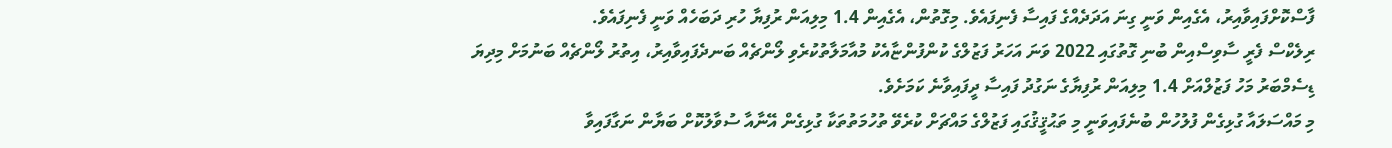ފާސްކޮށްފައިވާއިރު، އެގެއިން ވަނީ ގިނަ އަދަދެއްގެ ފައިސާ ފެނިފައެވެ. މިގޮތުން، އެގެއިން 1.4 މިލިއަން ރުފިޔާ ހުރި ދަބަހެއް ވަނީ ފެނިފައެވެ.
ރިލެކްސް ފެރީ ސާވިސްއިން ބުނި ގޮތުގައި 2022 ވަނަ އަހަރު ފަޒުލްގެ ކުންފުންޏާއެކު މުއާމަލާތުކުރެވި ލޯންޗެއް ބަނދެފައިވާއިރު، އިތުރު ލޯންޗެއް ބަނުމަށް މިދިޔަ ޑިސެމްބަރު މަހު ފަޒުލްއަށް 1.4 މިލިއަން ރުފިޔާގެ ނަގުދު ފައިސާ ދީފައިވާނެ ކަމަށެވެ.
މި މައްސަލައާ ގުޅިގެން ފުލުހުން ބުނެފައިވަނީ މި ތަޙުޤީޤުގައި ފަޒުލްގެ މައްޗަށް ކުރެވޭ ތުހުމަތުތަކާ ގުޅިގެން އޭނާއާ ސުވާލުކޮށް ބަޔާން ނަގާފައިވާ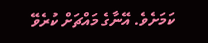ކަމަށެވެ. އޭނާގެ މައްޗަށް ކުރެވޭ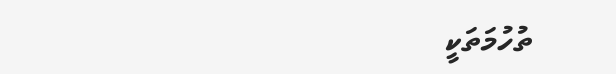ތުހުމަތަކީ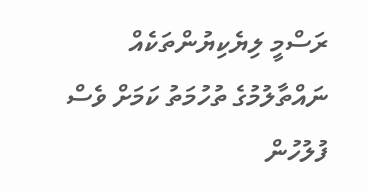ރަސްމީ ލިޔެކިޔުންތަކެއް ނައްތާލުމުގެ ތުހުމަތު ކަމަށް ވެސް ފުލުހުން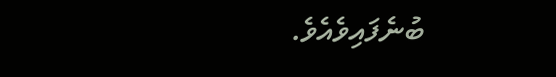ބުނެފައިވެއެވެ.